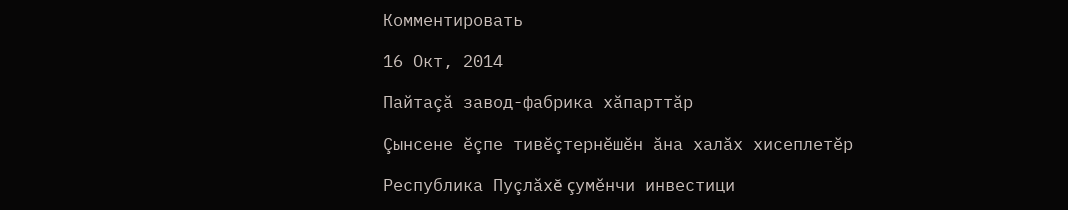Комментировать

16 Окт, 2014

Пайтаçă завод-фабрика хăпарттăр

Çынсене ĕçпе тивĕçтернĕшĕн ăна халăх хисеплетĕр

Республика Пуçлăхĕ çумĕнчи инвестици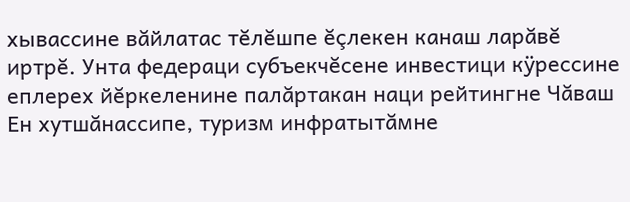хывассине вăйлатас тĕлĕшпе ĕçлекен канаш ларăвĕ иртрĕ. Унта федераци субъекчĕсене инвестици кÿрессине еплерех йĕркеленине палăртакан наци рейтингне Чăваш Ен хутшăнассипе, туризм инфратытăмне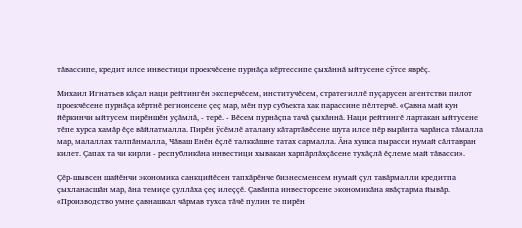тăвассипе, кредит илсе инвестици проекчĕсене пурнăçа кĕртессипе çыхăннă ыйтусене сÿтсе яврĕç.

Михаил Игнатьев кăçал наци рейтингĕн эксперчĕсем, институчĕсем, стратегиллĕ пуçарусен агентстви пилот проекчĕсене пурнăçа кĕртнĕ регионсене çеç мар, мĕн пур субъекта хак парассине пĕлтерчĕ. «Çавна май кун йĕркинчи ыйтусем пирĕншĕн уçăмлă, - терĕ. - Вĕсем пурнăçпа тачă çыхăннă. Наци рейтингĕ лартакан ыйтусене тĕпе хурса хамăр ĕçе вăйлатмалла. Пирĕн ÿсĕмлĕ аталану кăтартăвĕсене шута илсе пĕр вырăнта чарăнса тăмалла мар, малаллах талпăнмалла, Чăваш Енĕн ĕçлĕ талккăшне татах сармалла. Ăна хушса пырасси нумай сăлтавран килет. Çапах та чи кирли - республикăна инвестици хывакан харпăрлăхçăсене тухăçлă ĕçлеме май тăвасси».

Çĕр-шывсен шайĕнчи экономика санкцийĕсен тапхăрĕнче бизнесменсем нумай çул тавăрмалли кредитпа çыхланасшăн мар, ăна темиçе çуллăха çеç илеççĕ. Çавăнпа инвесторсене экономикăна явăçтарма йывăр. «Производство умне çавнашкал чăрмав тухса тăчĕ пулин те пирĕн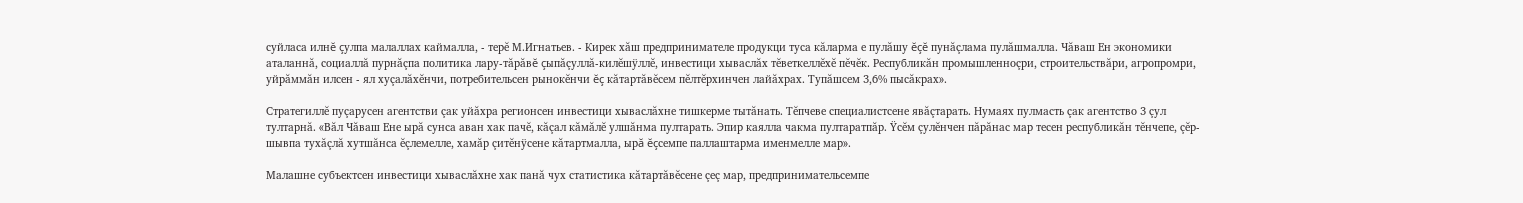суйласа илнĕ çулпа малаллах каймалла, - терĕ М.Игнатьев. - Кирек хăш предпринимателе продукци туса кăларма е пулăшу ĕçĕ пунăçлама пулăшмалла. Чăваш Ен экономики аталаннă, социаллă пурнăçпа политика лару-тăрăвĕ çыпăçуллă-килĕшÿллĕ, инвестици хываслăх тĕветкеллĕхĕ пĕчĕк. Республикăн промышленноçри, строительствăри, агропромри, уйрăммăн илсен - ял хуçалăхĕнчи, потребительсен рынокĕнчи ĕç кăтартăвĕсем пĕлтĕрхинчен лайăхрах. Тупăшсем 3,6% пысăкрах».

Стратегиллĕ пуçарусен агентстви çак уйăхра регионсен инвестици хываслăхне тишкерме тытăнать. Тĕпчеве специалистсене явăçтарать. Нумаях пулмасть çак агентство 3 çул тултарнă. «Вăл Чăваш Ене ырă сунса аван хак пачĕ, кăçал кăмăлĕ улшăнма пултарать. Эпир каялла чакма пултаратпăр. Ÿсĕм çулĕнчен пăрăнас мар тесен республикăн тĕнчепе, çĕр-шывпа тухăçлă хутшăнса ĕçлемелле, хамăр çитĕнÿсене кăтартмалла, ырă ĕçсемпе паллаштарма именмелле мар».

Малашне субъектсен инвестици хываслăхне хак панă чух статистика кăтартăвĕсене çеç мар, предпринимательсемпе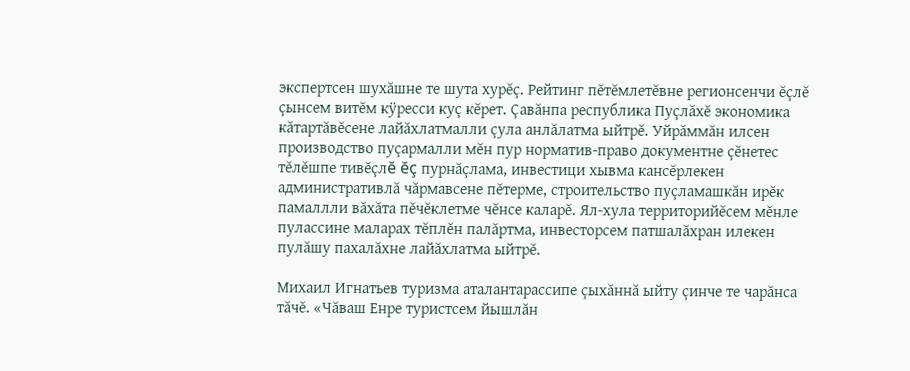экспертсен шухăшне те шута хурĕç. Рейтинг пĕтĕмлетĕвне регионсенчи ĕçлĕ çынсем витĕм кÿресси куç кĕрет. Çавăнпа республика Пуçлăхĕ экономика кăтартăвĕсене лайăхлатмалли çула анлăлатма ыйтрĕ. Уйрăммăн илсен производство пуçармалли мĕн пур норматив-право документне çĕнетес тĕлĕшпе тивĕçлĕ ĕç пурнăçлама, инвестици хывма кансĕрлекен административлă чăрмавсене пĕтерме, строительство пуçламашкăн ирĕк памаллли вăхăта пĕчĕклетме чĕнсе каларĕ. Ял-хула территорийĕсем мĕнле пулассине маларах тĕплĕн палăртма, инвесторсем патшалăхран илекен пулăшу пахалăхне лайăхлатма ыйтрĕ.

Михаил Игнатьев туризма аталантарассипе çыхăннă ыйту çинче те чарăнса тăчĕ. «Чăваш Енре туристсем йышлăн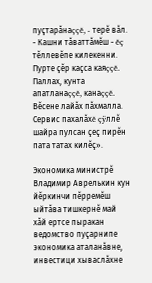пуçтарăнаççĕ, - терĕ вăл. - Кашни тăваттăмĕш - ĕç тĕллевĕпе килекенни. Пурте çĕр каçса каяççĕ. Паллах, кунта апатланаççĕ, канаççĕ. Вĕсене лайăх пăхмалла. Сервис пахалăхĕ çÿллĕ шайра пулсан çеç пирĕн пата татах килĕç».

Экономика министрĕ Владимир Аврелькин кун йĕркинчи пĕрремĕш ыйтăва тишкернĕ май хăй ертсе пыракан ведомство пуçарнипе экономика аталанăвне, инвестици хываслăхне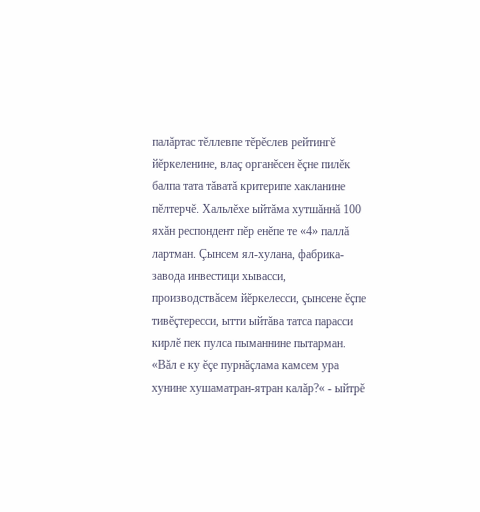палăртас тĕллевпе тĕрĕслев рейтингĕ йĕркеленине, влаç органĕсен ĕçне пилĕк балпа тата тăватă критерипе хакланине пĕлтерчĕ. Хальлĕхе ыйтăма хутшăннă 100 яхăн респондент пĕр енĕпе те «4» паллă лартман. Çынсем ял-хулана, фабрика-завода инвестици хывасси, производствăсем йĕркелесси, çынсене ĕçпе тивĕçтересси, ытти ыйтăва татса парасси кирлĕ пек пулса пыманнине пытарман. «Вăл е ку ĕçе пурнăçлама камсем ура хунине хушаматран-ятран калăр?« - ыйтрĕ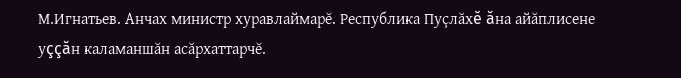М.Игнатьев. Анчах министр хуравлаймарĕ. Республика Пуçлăхĕ ăна айăплисене уççăн каламаншăн асăрхаттарчĕ.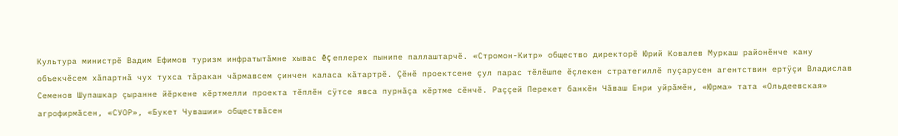Культура министрĕ Вадим Ефимов туризм инфратытăмне хывас ĕç еплерех пынипе паллаштарчĕ. «Стромон-Китр» общество директорĕ Юрий Ковалев Муркаш районĕнче кану объекчĕсем хăпартнă чух тухса тăракан чăрмавсем çинчен каласа кăтартрĕ. Çĕнĕ проектсене çул парас тĕлĕшпе ĕçлекен стратегиллĕ пуçарусен агентствин ертÿçи Владислав Семенов Шупашкар çыранне йĕркене кĕртмелли проекта тĕплĕн сÿтсе явса пурнăçа кĕртме сĕнчĕ. Раççей Перекет банкĕн Чăваш Енри уйрăмĕн, «Юрма» тата «Ольдеевская» агрофирмăсен, «СУОР», «Букет Чувашии» обществăсен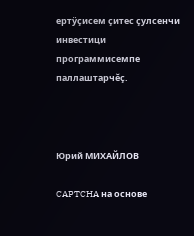ертÿçисем çитес çулсенчи инвестици программисемпе паллаштарчĕç.



Юрий МИХАЙЛОВ

CAPTCHA на основе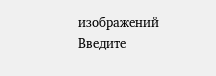изображений
Введите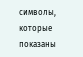символы, которые показаны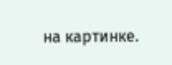на картинке.